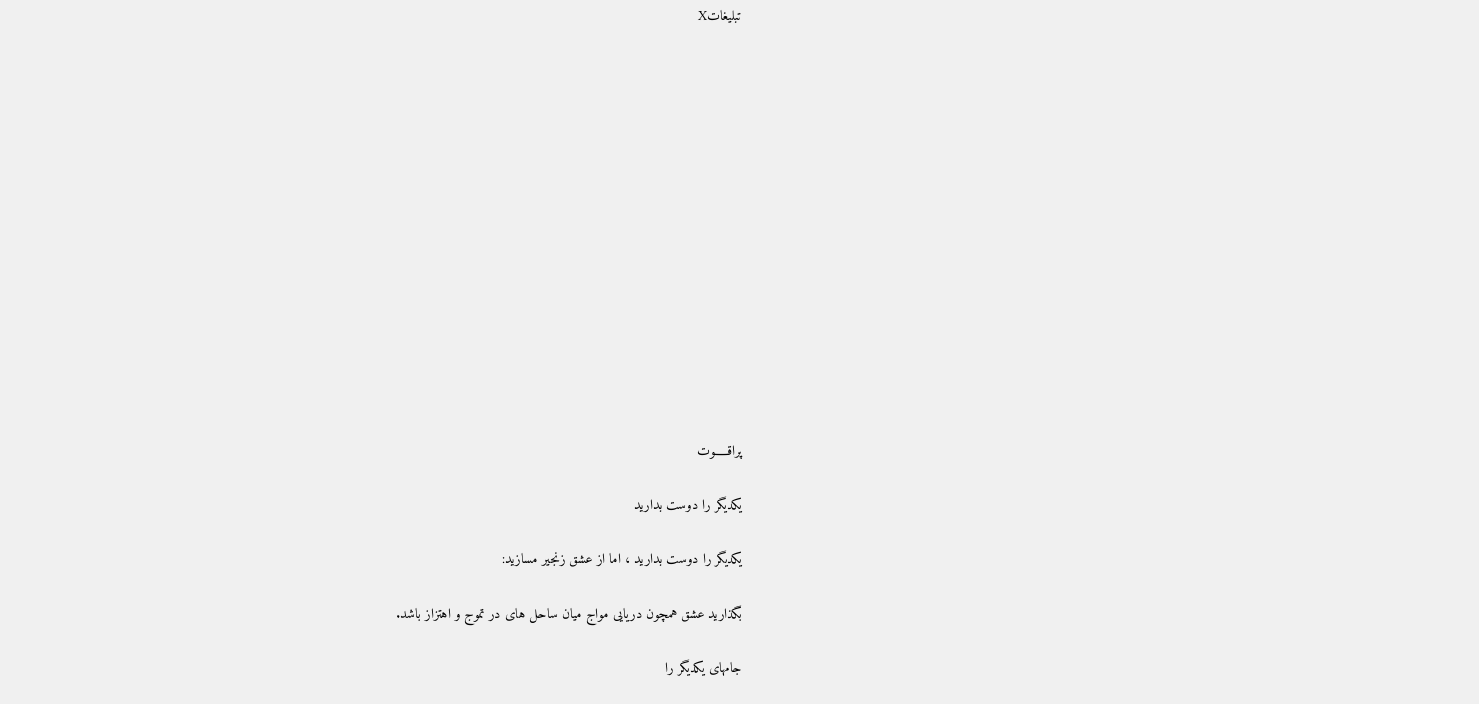تبليغاتX















پراقـــــوت

یکدیگر را دوست بدارید

یکدیگر را دوست بدارید ، اما از عشق زنجیر مسازید:

بگذارید عشق همچون دریایی مواج میان ساحل های در تموج و اهتزاز باشد.

جامهای یکدیگر را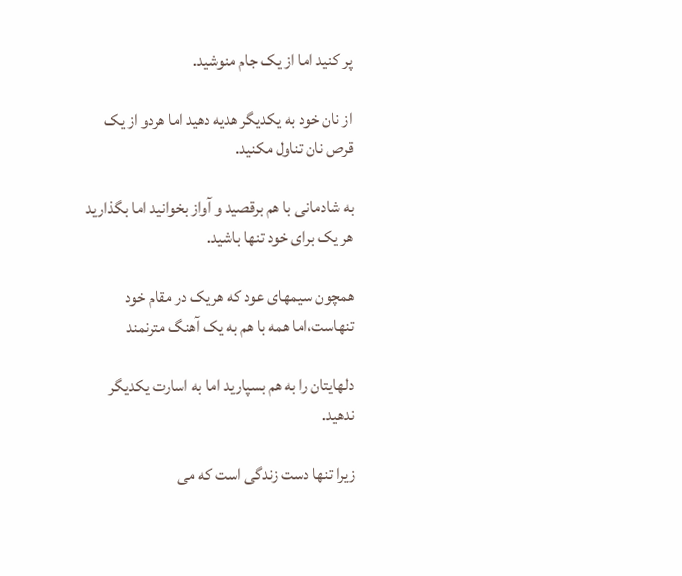پر کنید اما از یک جام منوشید.

از نان خود به یکدیگر هدیه دهید اما هردو از یک قرص نان تناول مکنید.

به شادمانی با هم برقصید و آواز بخوانید اما بگذارید هر یک برای خود تنها باشید.

همچون سیمهای عود که هریک در مقام خود تنهاست،اما همه با هم به یک آهنگ مترنمند

دلهایتان را به هم بسپارید اما به اسارت یکدیگر ندهید.

زیرا تنها دست زندگی است که می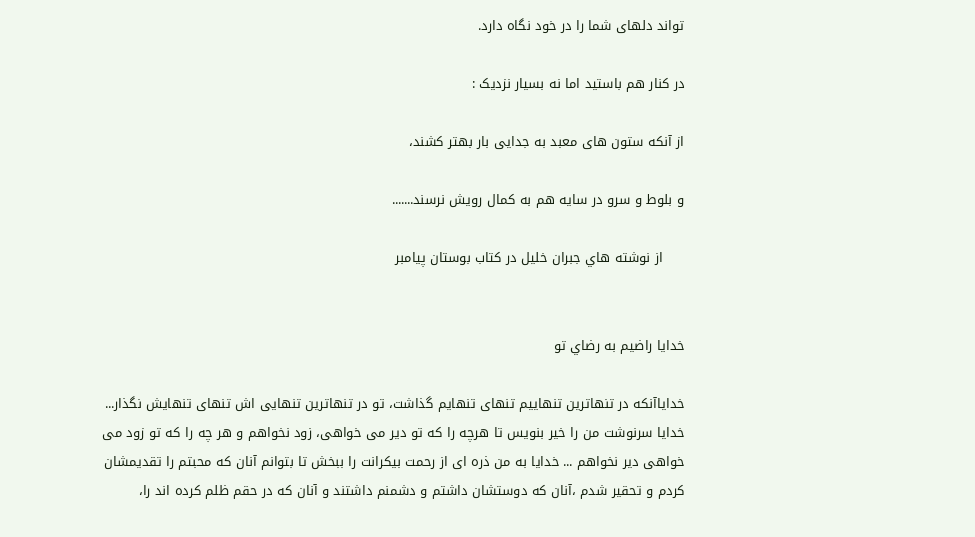تواند دلهای شما را در خود نگاه دارد.

در کنار هم باستید اما نه بسیار نزدیک :

از آنکه ستون های معبد به جدایی بار بهتر کشند،

و بلوط و سرو در سایه هم به کمال رویش نرسند.......

     از نوشته هاي جبران خليل در كتاب بوستان پيامبر


خدايا راضيم به رضاي تو

خدایاآنکه در تنهاترین تنهاییم تنهای تنهایم گذاشت، تو در تنهاترین تنهایی اش تنهای تنهایش نگذار... خدایا سرنوشت من را خیر بنویس تا هرچه را که تو دیر می خواهی، زود نخواهم و هر چه را که تو زود می خواهی دیر نخواهم ... خدایا به من ذره ای از رحمت بیکرانت را ببخش تا بتوانم آنان که محبتم را تقدیمشان کردم و تحقیر شدم ،آنان که دوستشان داشتم و دشمنم داشتند و آنان که در حقم ظلم کرده اند را،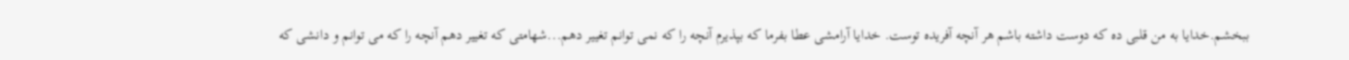ببخشم.خدایا به من قلبی ده که دوست داشته باشم هر آنچه آفریده توست. خدایا آرامشی عطا بفرما که بپذیرم آنچه را که نمی توانم تغییر دهم...شهامتی که تغییر دهم آنچه را که می توانم و دانشی که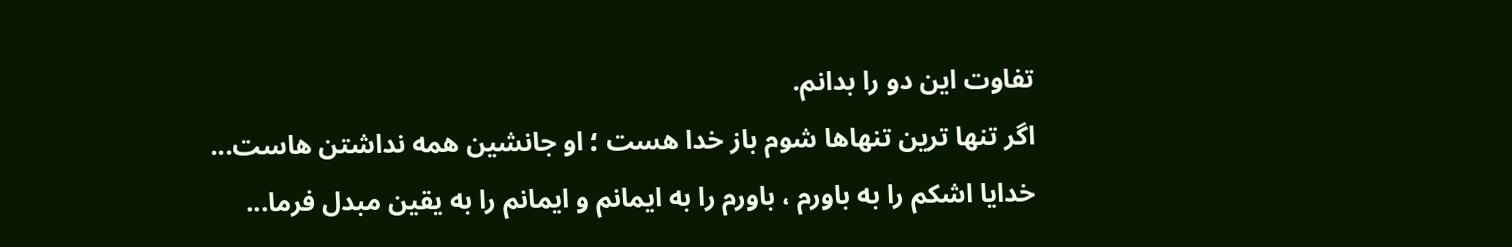تفاوت این دو را بدانم.
اگر تنها ترین تنهاها شوم باز خدا هست ؛ او جانشین همه نداشتن هاست...
خدايا اشکم را به باورم ، باورم را به ايمانم و ايمانم را به يقين مبدل فرما...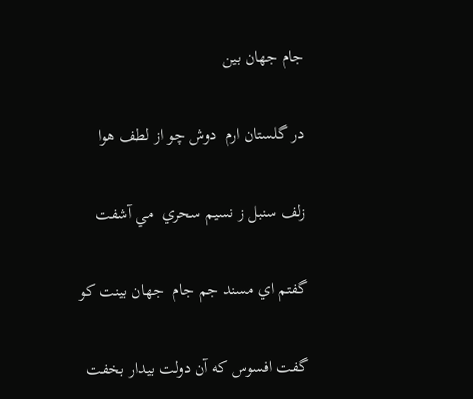جام جهان بين

در گلستان ارم  دوش چو از لطف هوا

زلف سنبل ز نسيم سحري  مي آشفت

گفتم اي مسند جم جام  جهان بينت كو

گفت افسوس كه آن دولت بيدار بخفت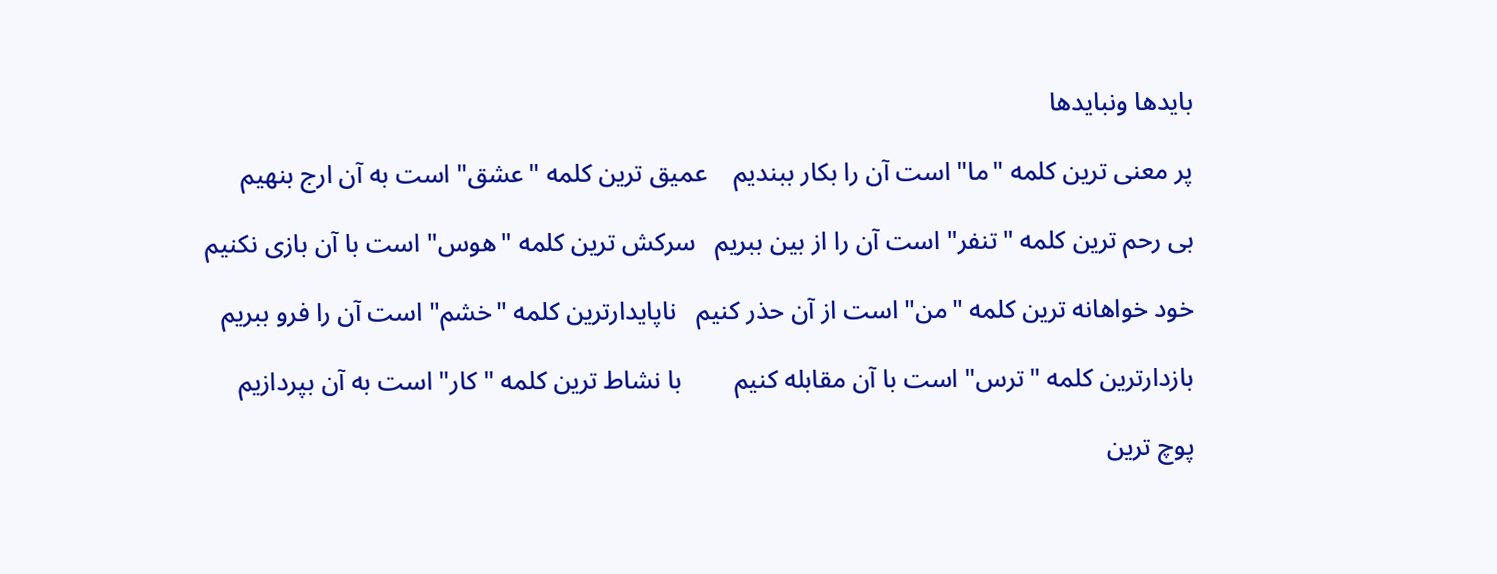بایدها ونبایدها

پر معنی ترین کلمه "ما" است آن را بکار ببندیم    عمیق ترین کلمه "عشق" است به آن ارج بنهیم

بی رحم ترین کلمه "تنفر" است آن را از بین ببریم   سرکش ترین کلمه "هوس" است با آن بازی نکنیم

خود خواهانه ترین کلمه "من" است از آن حذر کنیم   ناپایدارترین کلمه "خشم" است آن را فرو ببریم

بازدارترین کلمه "ترس" است با آن مقابله کنیم        با نشاط ترین کلمه "کار" است به آن بپردازیم

پوچ ترین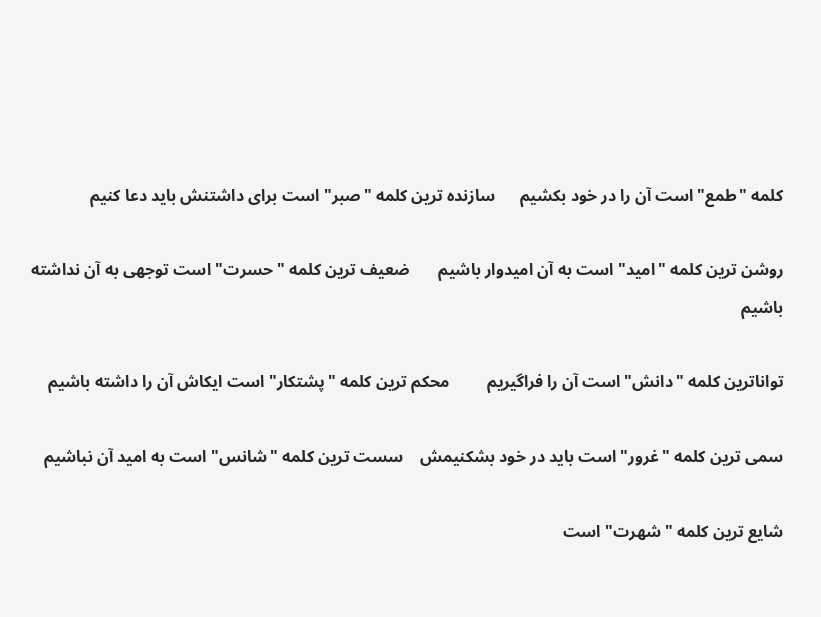کلمه "طمع" است آن را در خود بکشیم      سازنده ترین کلمه "صبر" است برای داشتنش باید دعا کنیم

روشن ترین کلمه "امید" است به آن امیدوار باشیم       ضعیف ترین کلمه "حسرت" است توجهی به آن نداشته باشیم

تواناترین کلمه "دانش" است آن را فراگیریم         محکم ترین کلمه "پشتکار" است ایكاش آن را داشته باشیم

سمی ترین کلمه "غرور" است باید در خود بشکنیمش    سست ترین کلمه "شانس" است به امید آن نباشیم

شایع ترین کلمه "شهرت" است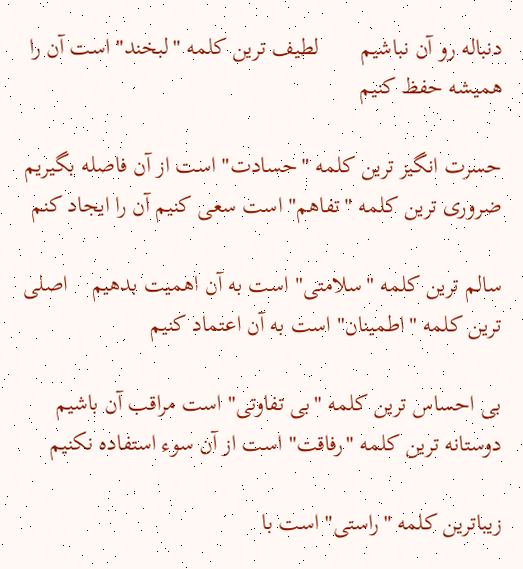دنباله رو آن نباشیم       لطیف ترین کلمه "لبخند" است آن را همیشه حفظ کنیم

حسرت انگیز ترین کلمه "حسادت" است از آن فاصله بگیریم     ضروری ترین کلمه "تفاهم" است سعی كنیم آن را ایجاد کنم

سالم ترین کلمه "سلامتی" است به آن اهمیت بدهیم    اصلی ترین کلمه "اطمینان" است به آن اعتماد کنیم

بی احساس ترین کلمه "بی تفاوتی" است مراقب آن باشیم   دوستانه ترین کلمه "رفاقت" است از آن سوء استفاده نکنیم

زیباترین کلمه "راستی" است با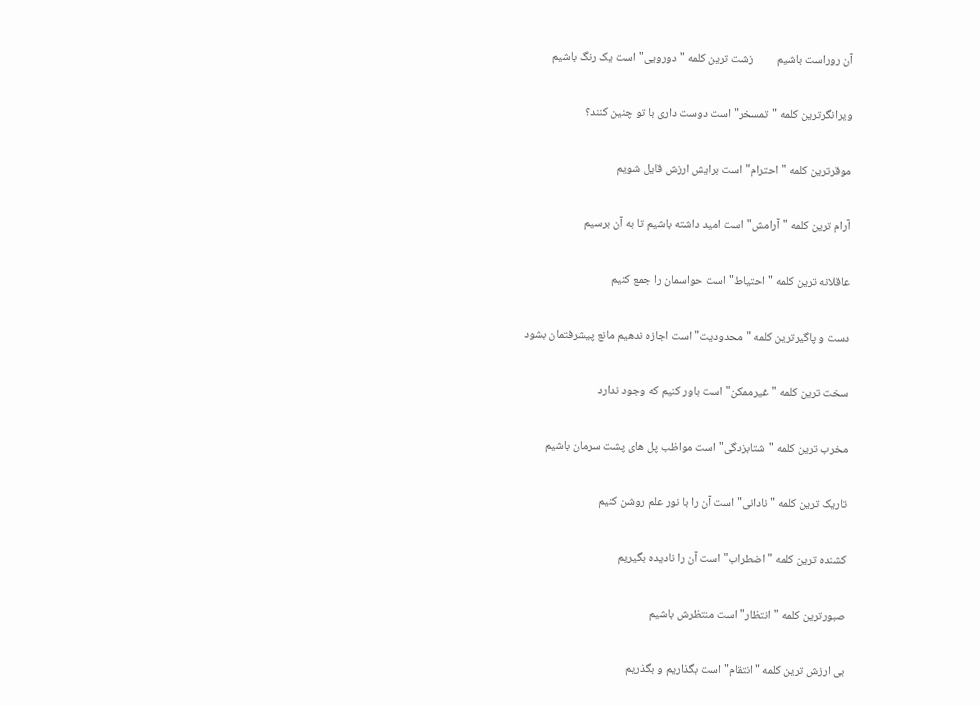آن روراست باشیم         زشت ترین کلمه "دورویی" است یک رنگ باشیم

ویرانگرترین کلمه "تمسخر" است دوست داری با تو چنین کنند؟

موقرترین کلمه "احترام" است برایش ارزش قایل شویم

آرام ترین کلمه "آرامش" است امید داشته باشیم تا به آن برسیم

عاقلانه ترین کلمه "احتیاط" است حواسمان را جمع کنیم

دست و پاگیرترین کلمه "محدودیت" است اجازه ندهیم مانع پیشرفتمان بشود

سخت ترین کلمه "غیرممکن" است باور كنیم كه وجود ندارد

مخرب ترین کلمه "شتابزدگی" است مواظب پل های پشت سرمان باشیم

تاریک ترین کلمه "نادانی" است آن را با نور علم روشن کنیم

کشنده ترین کلمه "اضطراب" است آن را نادیده بگیریم

صبورترین کلمه "انتظار" است منتظرش باشیم

بی ارزش ترین کلمه "انتقام" است بگذاریم و بگذریم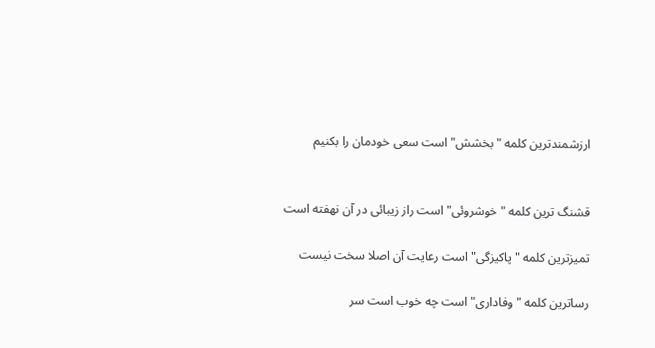ارزشمندترین کلمه "بخشش" است سعی خودمان را بکنیم


قشنگ ترین کلمه "خوشروئی" است راز زیبائی در آن نهفته است

تمیزترین کلمه "پاکیزگی" است رعایت آن اصلا سخت نیست

رساترین کلمه "وفاداری" است چه خوب است سر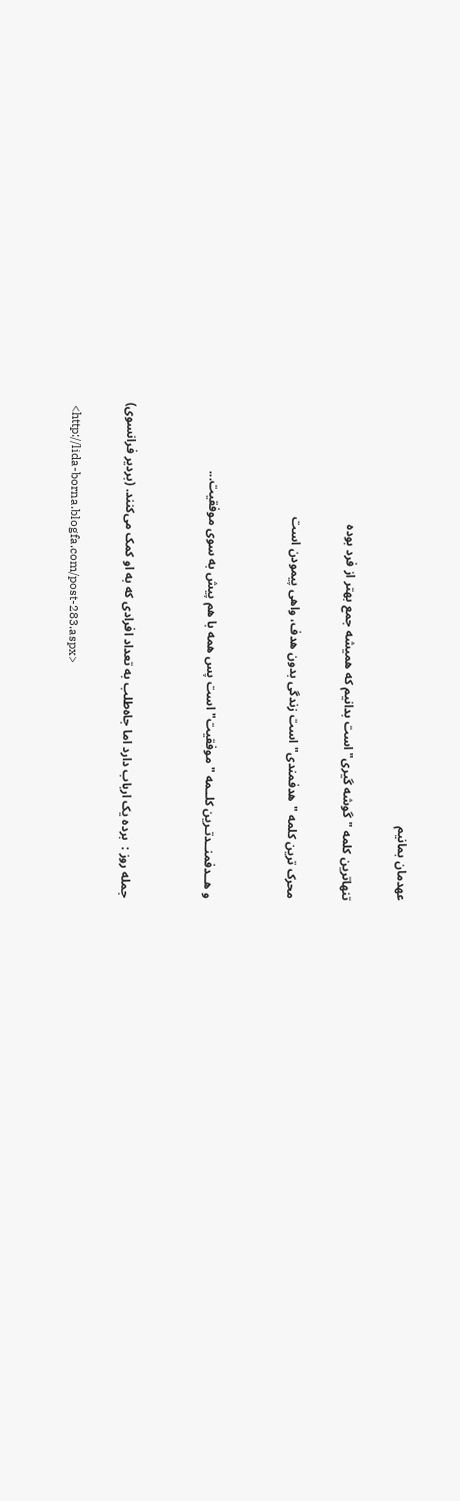عهدمان بمانیم

تنهاترین کلمه "گوشه گیری" است بدانیم که همیشه جمع بهتر از فرد بوده

محرک ترین کلمه "هدفمندی" است زندگی بدون هدف، واهی پیمودن است


و هــدفمنــدتـرین کلــمه "موفقیت" است پس همه با هم پیش به سوی موفقیت...


جمله روز :  برده یک ارباب دارد اما جاه‌طلب به تعداد افرادی که به او کمک می‌کنند. (بردیر فرانسوی)

 <http://lida-borna.blogfa.com/post-283.aspx>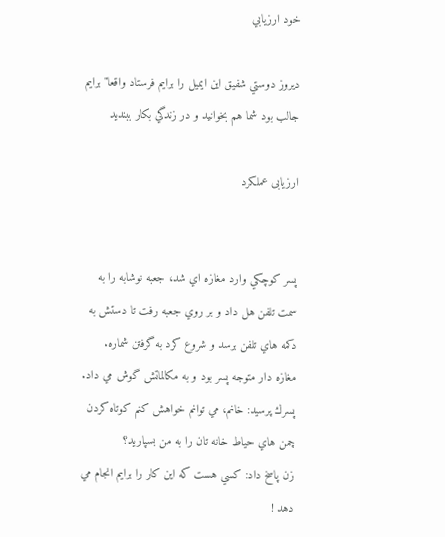خود ارزيابي

ديروز دوستي شفيق اين ايميل را برايم فرستاد واقعا" برايم جالب بود شما هم بخوانيد و در زندگي بكار ببنديد

ارزیابی عملکرد


پسر كوچكي وارد مغازه اي شد، جعبه نوشابه را به سمت تلفن هل داد و بر روي جعبه رفت تا دستش به دكمه هاي تلفن برسد و شروع كرد به گرفتن شماره.
مغازه دار متوجه پسر بود و به مكالماتش گوش مي داد.
پسرك پرسيد: خانم، مي توانم خواهش كنم كوتاه كردن چمن هاي حياط خانه تان را به من بسپاريد؟
زن پاسخ داد: كسي هست كه اين كار را برايم انجام مي دهد !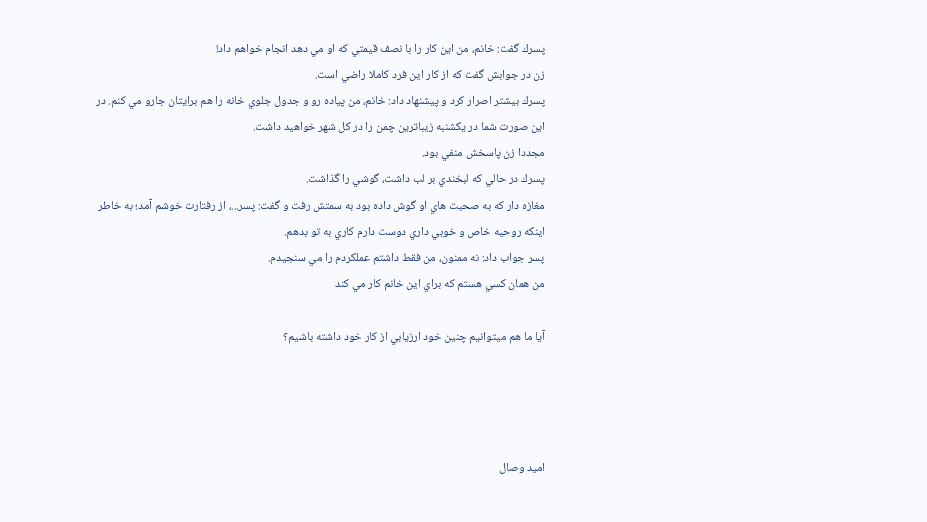پسرك گفت: خانم، من اين كار را با نصف قيمتي كه او مي دهد انجام خواهم داد!
زن در جوابش گفت كه از كار اين فرد كاملا راضي است.
پسرك بيشتر اصرار كرد و پيشنهاد داد: خانم، من پياده رو و جدول جلوي خانه را هم برايتان جارو مي كنم. در اين صورت شما در يكشنبه زيباترين چمن را در كل شهر خواهيد داشت.
مجددا زن پاسخش منفي بود.
پسرك در حالي كه لبخندي بر لب داشت، گوشي را گذاشت.
مغازه دار كه به صحبت هاي او گوش داده بود به سمتش رفت و گفت: پسر...، از رفتارت خوشم آمد؛ به خاطر اينكه روحيه خاص و خوبي داري دوست دارم كاري به تو بدهم.
پسر جواب داد: نه ممنون، من فقط داشتم عملكردم را مي سنجيدم.
من همان كسي هستم كه براي اين خانم كار مي كند

آيا ما هم ميتوانيم چنين خود ارزيابي از كار خود داشته باشيم؟




اميد وصال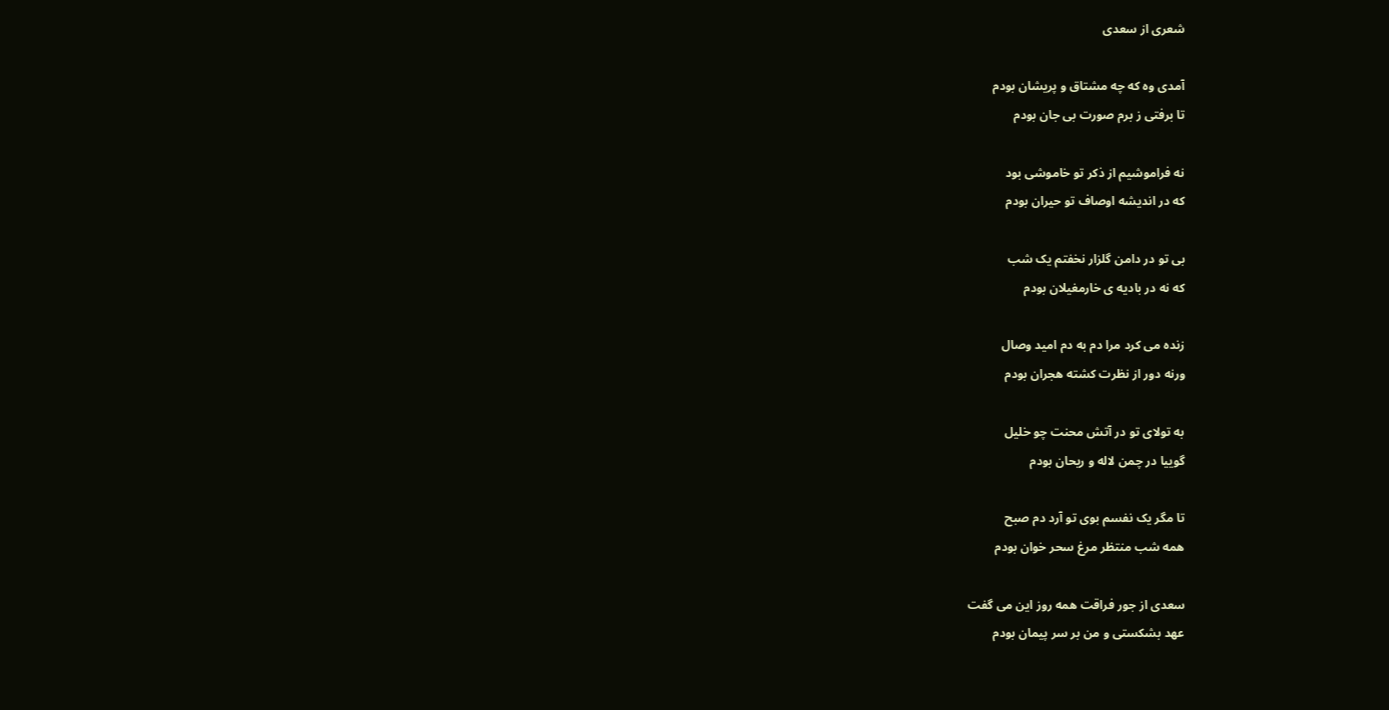شعری از سعدی

آمدی وه که چه مشتاق و پریشان بودم
تا برفتی ز برم صورت بی جان بودم

نه فراموشیم از ذکر تو خاموشی بود
که در اندیشه اوصاف تو حیران بودم

بی تو در دامن گلزار نخفتم یک شب
که نه در بادیه ی خارمغیلان بودم

زنده می کرد مرا دم به دم امید وصال
ورنه دور از نظرت کشته هجران بودم

به تولای تو در آتش محنت چو خلیل
گوییا در چمن لاله و ریحان بودم

تا مگر یک نفسم بوی تو آرد دم صبح
همه شب منتظر مرغ سحر خوان بودم

سعدی از جور فراقت همه روز این می گفت
عهد بشکستی و من بر سر پیمان بودم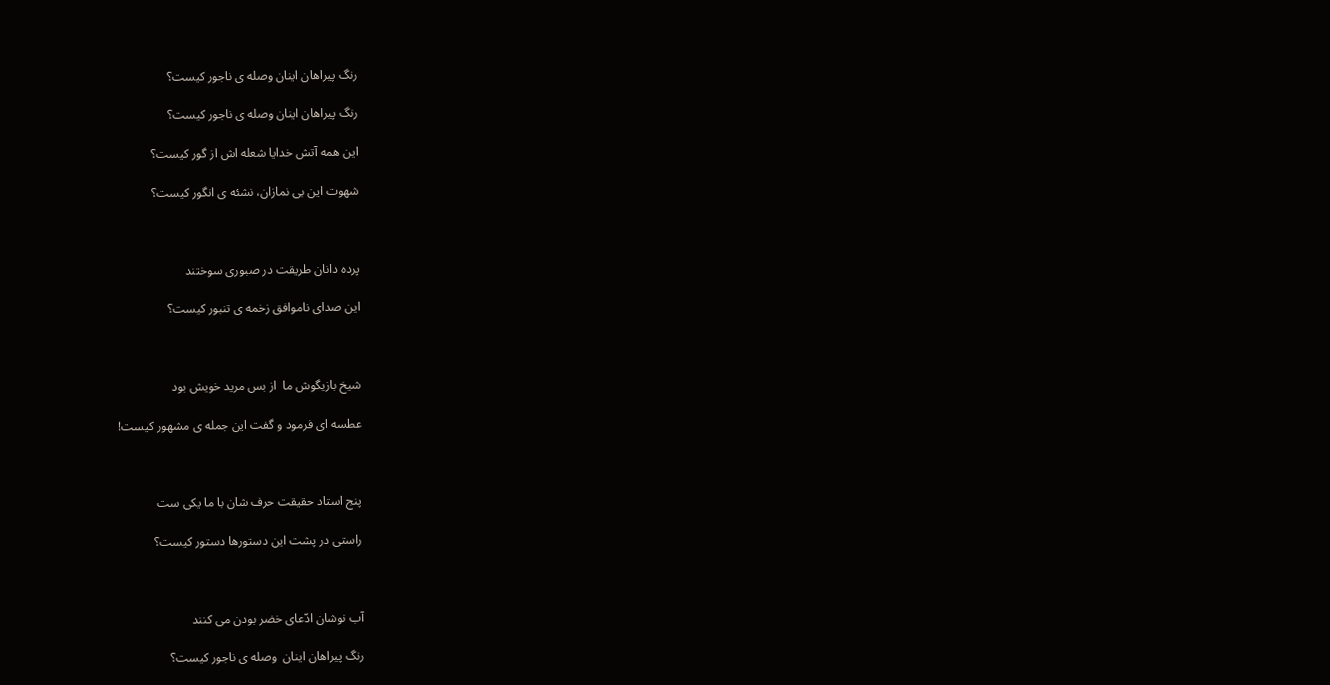رنگ پیراهان اینان وصله ی ناجور کیست؟

رنگ پیراهان اینان وصله ی ناجور کیست؟

این همه آتش خدایا شعله اش از گور کیست؟

شهوت این بی نمازان، نشئه ی انگور کیست؟



پرده دانان طریقت در صبوری سوختند

این صدای ناموافق زخمه ی تنبور کیست؟



شیخ بازیگوش ما  از بس مرید خویش بود

عطسه ای فرمود و گفت این جمله ی مشهور کیست!



پنج استاد حقیقت حرف شان با ما یکی ست

راستی در پشت این دستورها دستور کیست؟



آب نوشان ادّعای خضر بودن می کنند

رنگ پیراهان اینان  وصله ی ناجور کیست؟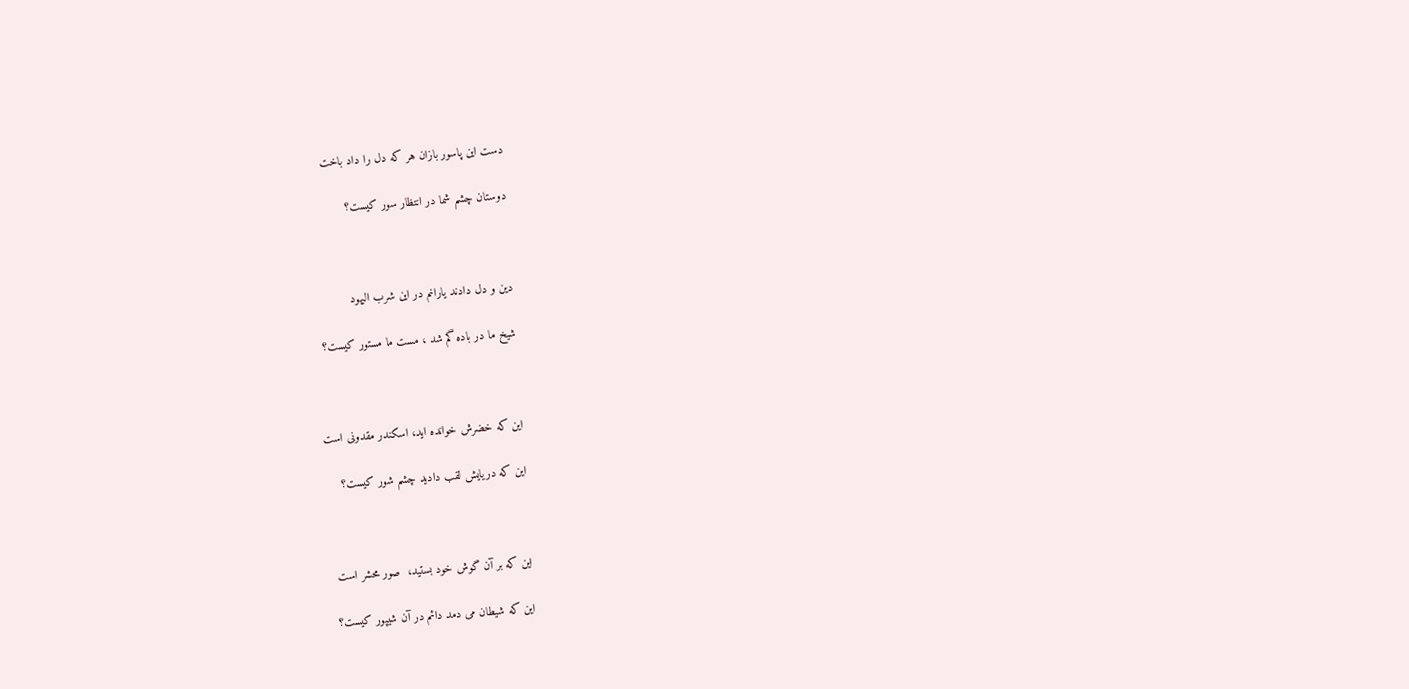دست این پاسور بازان هر که دل را داد باخت

دوستان چشم شما در انتظار سور کیست؟



دین و دل دادند یارانم در این شرب الیهود

شیخ ما در باده گم شد ، مست ما مستور کیست؟



این که خضرش خوانده اید، اسکندر مقدونی است

این که دریایش لقب دادید چشم شور کیست؟



این که بر آن گوش خود بستید،  صور محشر است

این که شیطان می دمد دائم در آن شیپور کیست؟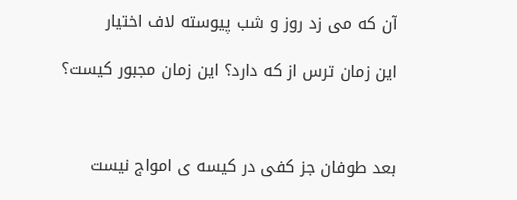آن که می زد روز و شب پیوسته لاف اختیار

این زمان ترس از که دارد؟ این زمان مجبور کیست؟



بعد طوفان جز کفی در کیسه ی امواج نیست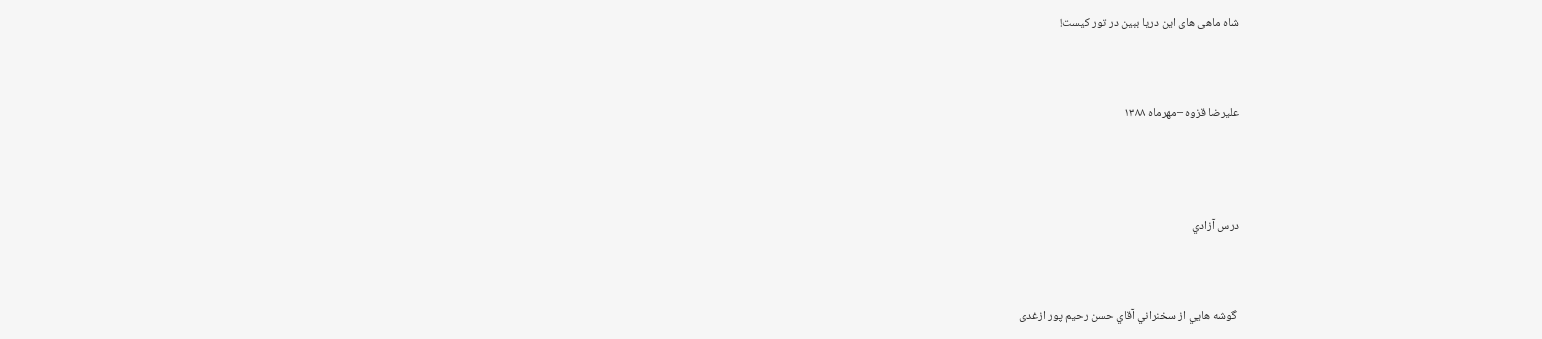شاه ماهی های این دریا ببین در تور کیست!



علیرضا قزوه –مهرماه ۱۳۸۸




درس آزادي



 گوشه هايي از سخنراني آقاي حسن رحیم پور ازغدی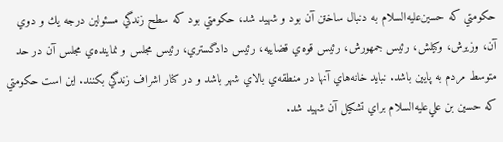حكومتي كه حسين‌عليه‌السلام به دنبال ساختن آن بود و شهيد شد، حكومتي بود كه سطح زندگي مسئولين درجه يك و دوي آن، وزيرش، وكيلش، رئيس جمهورش، رئيس قوه‌ي قضاييه، رئيس دادگستري، رئيس مجلس و نماينده‌ي مجلس آن در حد متوسط مردم به پايين باشد. نبايد خانه‌هاي آنها در منطقه‌ي بالاي شهر باشد و در كنار اشراف زندگي بكنند. اين است حكومتي كه حسين بن علي‌عليه‌السلام براي تشكيل آن شهيد شد.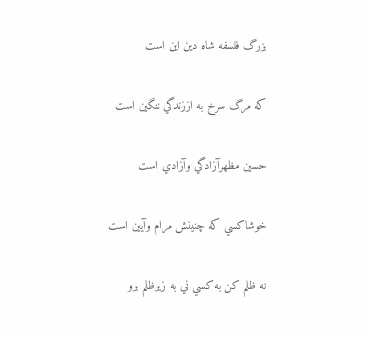بزرگ فلسفه شاه دين اين است

كه مرگ سرخ به اززندگي ننگين است

حسين مظهرآزادگي وآزادي است

خوشاكسي كه چنينش مرام وآيين است

نه ظلم كن به كسي ني به زيرظلم برو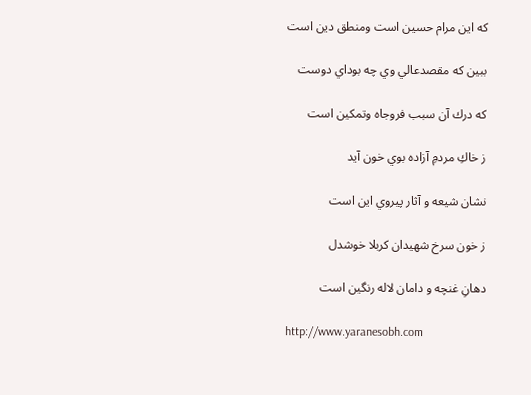كه اين مرام حسين است ومنطق دين است

ببين كه مقصدعالي وي چه بوداي دوست

كه درك آن سبب فروجاه وتمكين است

ز خاكِ مردمِ آزاده بوي خون آيد

نشان شيعه و آثار پيروي اين است

ز خون سرخ شهيدان كربلا خوشدل

دهانِ غنچه و دامان لاله رنگين است

http://www.yaranesobh.com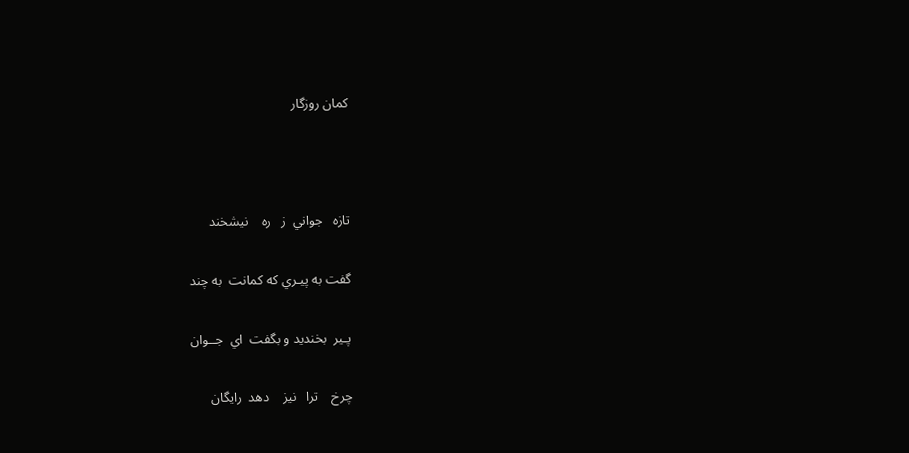كمان روزگار



تازه   جواني  ز   ره    نيشخند

گفت به پيـري كه كمانت  به چند

پـير  بخنديد و بگفت  اي  جــوان

چرخ    ترا   نيز    دهد  رايگان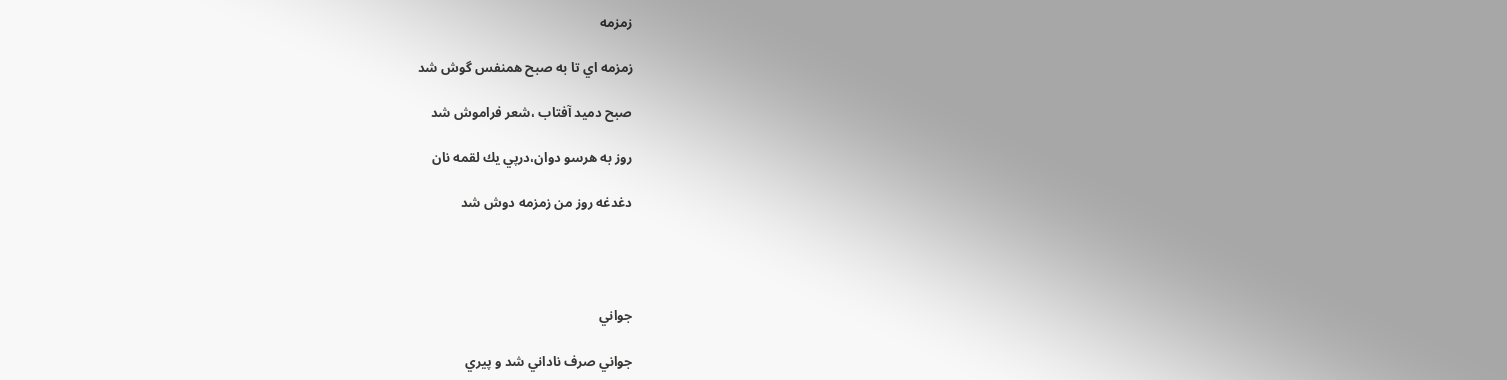زمزمه

زمزمه اي تا به صبح همنفس گوش شد

صبح دميد آفتاب ،شعر فراموش شد

روز به هرسو دوان،درپي يك لقمه نان

دغدغه روز من زمزمه دوش شد




جواني

جواني صرف ناداني شد و پيري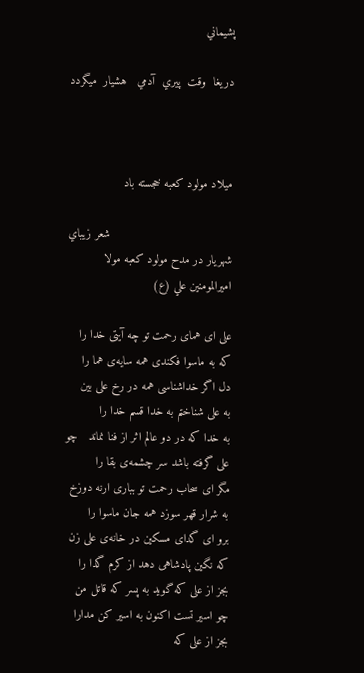پشيماني

دريغا  وقت  پيري  آدمي   هشيار  ميگردد



ميلاد مولود كعبه خجسته باد

                                   شعر زيباي شهريار در مدح مولود كعبه مولا اميرالمومنين علي (ع)

علی ای همای رحمت تو چه آیتی خدا را   که به ماسوا فکندی همه سایه‌ی هما را
دل اگر خداشناسی همه در رخ علی بین   به علی شناختم به خدا قسم خدا را
به خدا که در دو عالم اثر از فنا نماند   چو علی گرفته باشد سر چشمه‌ی بقا را
مگر ای سحاب رحمت تو بباری ارنه دوزخ   به شرار قهر سوزد همه جان ماسوا را
برو ای گدای مسکین در خانه‌ی علی زن   که نگین پادشاهی دهد از کرم گدا را
بجز از علی که گوید به پسر که قاتل من   چو اسیر تست اکنون به اسیر کن مدارا
بجز از علی که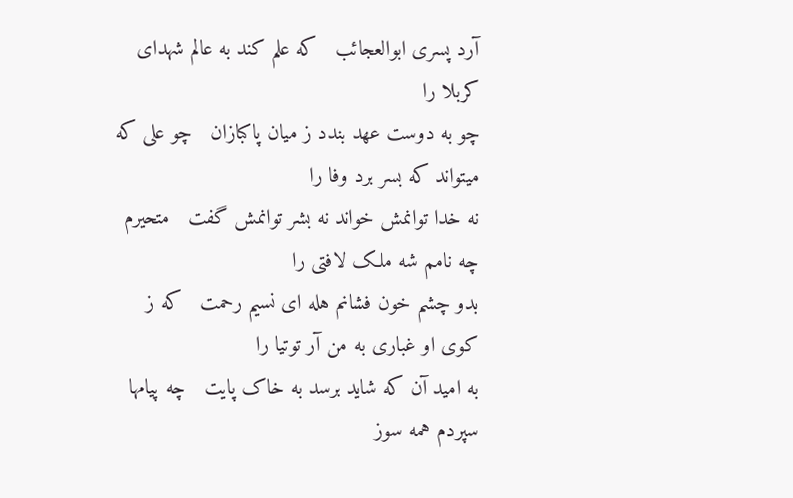آرد پسری ابوالعجائب   که علم کند به عالم شهدای کربلا را
چو به دوست عهد بندد ز میان پاکبازان   چو علی که میتواند که بسر برد وفا را
نه خدا توانمش خواند نه بشر توانمش گفت   متحیرم چه نامم شه ملک لافتی را
بدو چشم خون فشانم هله ای نسیم رحمت   که ز کوی او غباری به من آر توتیا را
به امید آن که شاید برسد به خاک پایت   چه پیامها سپردم همه سوز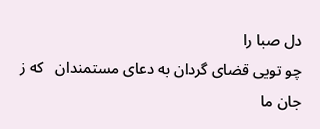دل صبا را
چو تویی قضای گردان به دعای مستمندان   که ز جان ما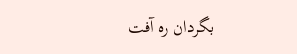بگردان ره آفت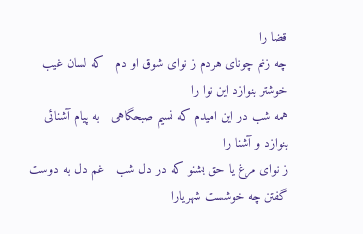قضا را
چه زنم چونای هردم ز نوای شوق او دم   که لسان غیب خوشتر بنوازد این نوا را
همه شب در این امیدم که نسیم صبحگاهی   به پیام آشنائی بنوازد و آشنا را
ز نوای مرغ یا حق بشنو که در دل شب   غم دل به دوست گفتن چه خوشست شهریارا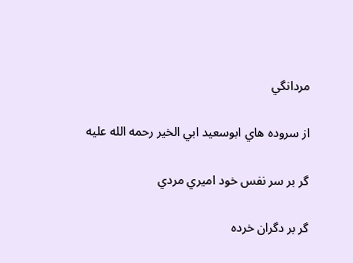مردانگي

از سروده هاي ابوسعيد ابي الخير رحمه الله عليه

گر بر سر نفس خود اميري مردي

گر بر دگران خرده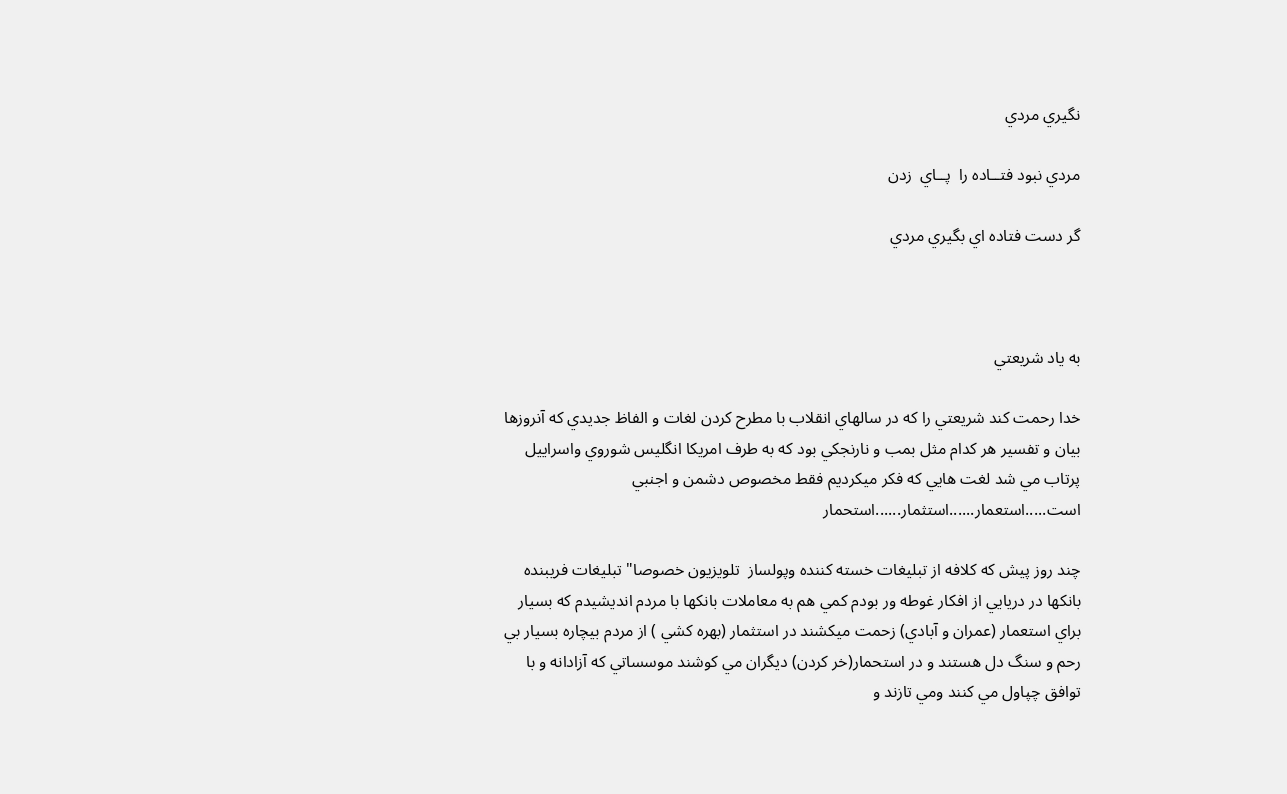نگيري مردي

مردي نبود فتــاده را  پــاي  زدن

گر دست فتاده اي بگيري مردي



به ياد شريعتي

خدا رحمت كند شريعتي را كه در سالهاي انقلاب با مطرح كردن لغات و الفاظ جديدي كه آنروزها بيان و تفسير هر كدام مثل بمب و نارنجكي بود كه به طرف امريكا انگليس شوروي واسراييل پرتاب مي شد لغت هايي كه فكر ميكرديم فقط مخصوص دشمن و اجنبي است.....استعمار......استثمار......استحمار

چند روز پيش كه كلافه از تبليغات خسته كننده وپولساز  تلويزيون خصوصا" تبليغات فريبنده بانكها در دريايي از افكار غوطه ور بودم كمي هم به معاملات بانكها با مردم انديشيدم كه بسيار براي استعمار (عمران و آبادي) زحمت ميكشند در استثمار (بهره كشي ) از مردم بيچاره بسيار بي رحم و سنگ دل هستند و در استحمار(خر كردن) ديگران مي كوشند موسساتي كه آزادانه و با توافق چپاول مي كنند ومي تازند و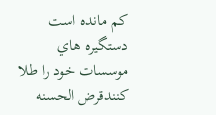كم مانده است دستگيره هاي موسسات خود را طلا كنندقرض الحسنه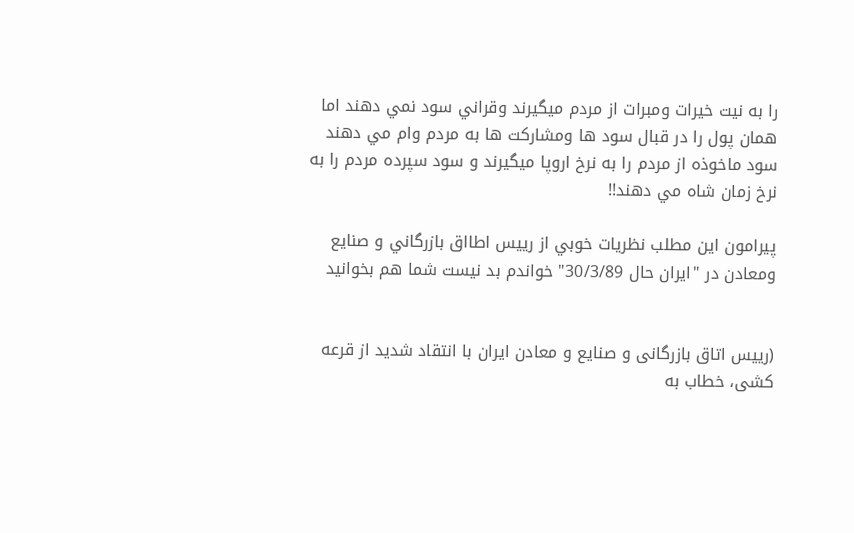را به نيت خيرات ومبرات از مردم ميگيرند وقراني سود نمي دهند اما همان پول را در قبال سود ها ومشاركت ها به مردم وام مي دهند سود ماخوذه از مردم را به نرخ اروپا ميگيرند و سود سپرده مردم را به نرخ زمان شاه مي دهند!!

پيرامون اين مطلب نظريات خوبي از رييس اطااق بازرگاني و صنايع ومعادن در "ايران حال 30/3/89" خواندم بد نيست شما هم بخوانيد


(رییس اتاق بازرگانی و صنایع و معادن ایران با انتقاد شدید از قرعه کشی، خطاب به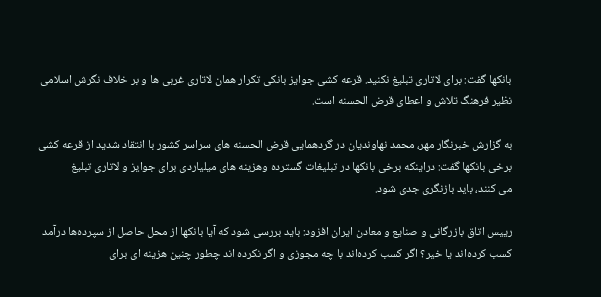بانکها گفت: برای لاتاری تبلیغ نکنید. قرعه کشی جوایز بانکی تکرار همان لاتاری غربی ها و بر خلاف نگرش اسلامی نظیر فرهنگ تلاش و اعطای قرض الحسنه است.

به گزارش خبرنگار مهر، محمد نهاوندیان در گردهمایی قرض الحسنه های سراسر کشور با انتقاد شدید از قرعه کشی برخی بانکها گفت: دراینکه برخی بانکها در تبلیغات گسترده وهزینه‌ های میلیاردی برای جوایز و لاتاری تبلیغ می ‌کنند، باید بازنگری جدی شود.

رییس اتاق بازرگانی و صنایع و معادن ایران افزود: باید بررسی شود که آیا بانکها از محل حاصل از سپرده‌ها درآمد کسب کرده‌اند یا خیر؟ اگر کسب کرده‌اند با چه مجوزی و اگر نکرده ‌اند چطور چنین هزینه ‌ای برای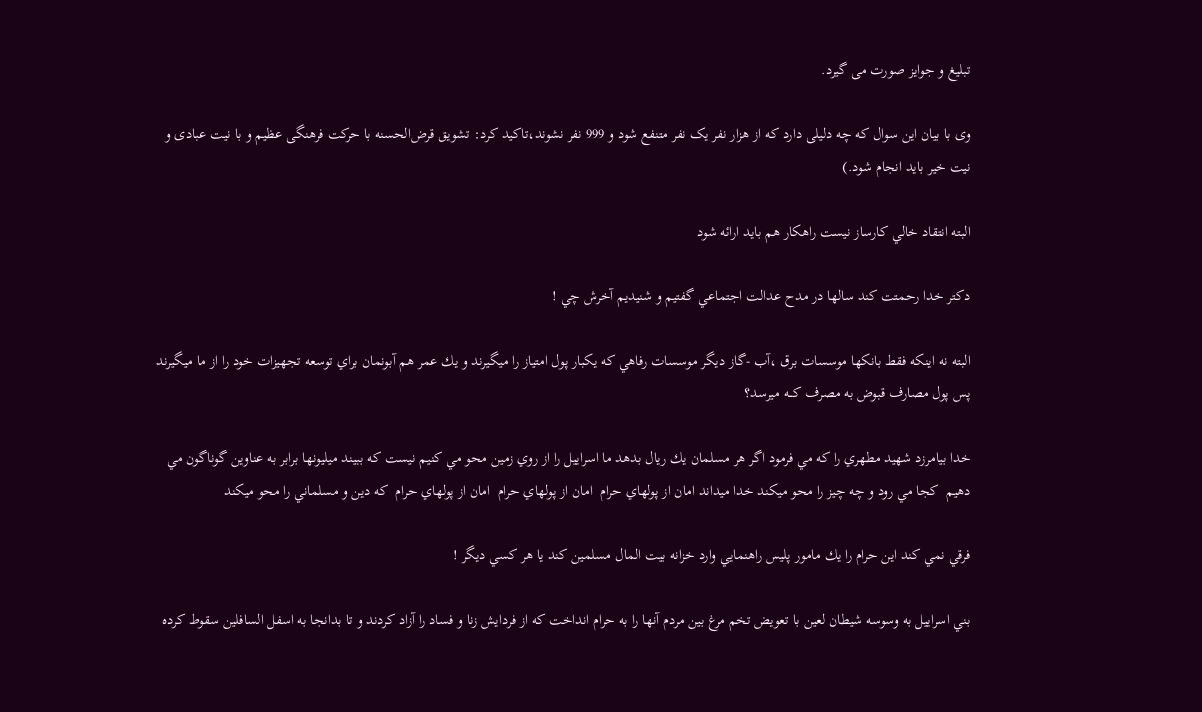تبلیغ و جوایز صورت می گیرد.

وی با بیان این سوال که چه دلیلی دارد که از هزار نفر یک نفر متنفع شود و 999 نفر نشوند،تاکید کرد: تشویق قرض‌الحسنه با حرکت فرهنگی عظیم و با نیت عبادی و نیت خیر باید انجام شود.)

البته انتقاد خالي كارساز نيست راهكار هم بايد ارائه شود

دكتر خدا رحمتت كند سالها در مدح عدالت اجتماعي گفتيم و شنيديم آخرش چي !

البته نه اينكه فقط بانكها موسسات برق ،آب -گاز ديگر موسسات رفاهي كه يكبار پول امتياز را ميگيرند و يك عمر هم آبونمان براي توسعه تجهيزات خود را از ما ميگيرند پس پول مصارف قبوض به مصرف كـــه ميرسد؟

خدا بيامرزد شهيد مطهري را كه مي فرمود اگر هر مسلمان يك ريال بدهد ما اسراييل را از روي زمين محو مي كنيم نيست كه ببيند ميليونها برابر به عناوين گوناگون مي دهيم  كجا مي رود و چه چيز را محو ميكند خدا ميداند امان از پولهاي حرام  امان از پولهاي حرام  امان از پولهاي حرام  كه دين و مسلماني را محو ميكند

فرقي نمي كند اين حرام را يك مامور پليس راهنمايي وارد خزانه بيت المال مسلمين كند يا هر كسي ديگر !

بني اسراييل به وسوسه شيطان لعين با تعويض تخم مرغ بين مردم آنها را به حرام انداخت كه از فردايش زنا و فساد را آزاد كردند و تا بدانجا به اسفل السافلين سقوط كرده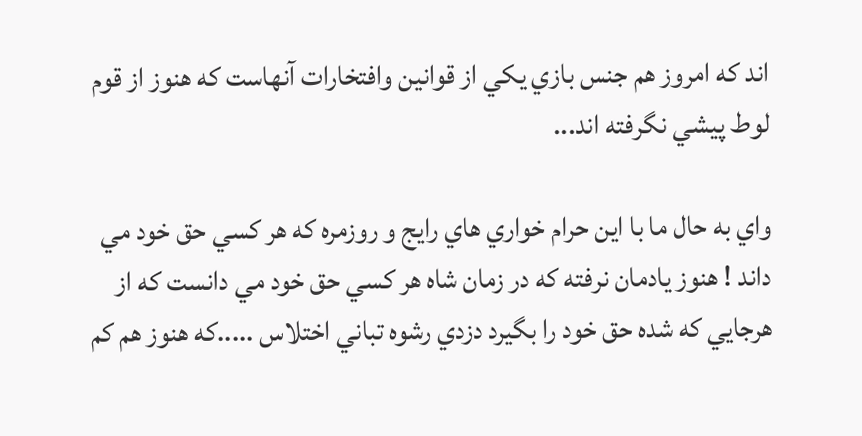اند كه امروز هم جنس بازي يكي از قوانين وافتخارات آنهاست كه هنوز از قوم لوط پيشي نگرفته اند...

واي به حال ما با اين حرام خواري هاي رايج و روزمره كه هر كسي حق خود مي داند ! هنوز يادمان نرفته كه در زمان شاه هر كسي حق خود مي دانست كه از هرجايي كه شده حق خود را بگيرد دزدي رشوه تباني اختلاس .....كه هنوز هم كم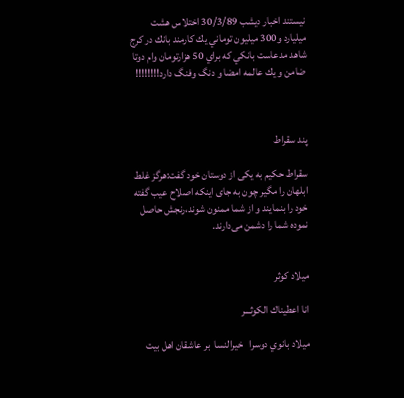نيستند اخبار ديشب 30/3/89 اختلاس هشت ميليارد و300 ميليون توماني يك كارمند بانك در كرج شاهد مدعاست بانكي كه براي 50 هزارتومان وام دوتا ضامن و يك عالمه امضا و دنگ وفنگ دارد!!!!!!!!



پند سقراط

سقراط حکیم به یکی از دوستان خود گفت:هرگز غلط ابلهان را مگیر چون به جای اینکه اصلاح عیب گفته خود را بنمایند و از شما ممنون شوند،رنجش حاصل نموده شما را دشمن می‌دارند.


ميلاد كوثر

انا اعطيناك الكوثـــر

ميلاد بانوي دوسرا   خيرالنسا  بر عاشقان اهل بيت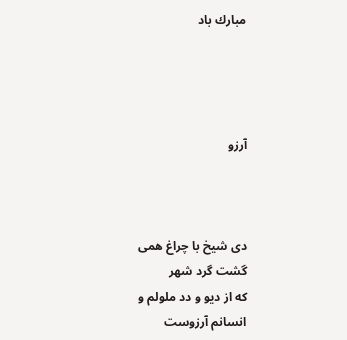مبارك باد




آرزو



دی شیخ با چراغ همی گشت گرد شهر
که از دیو و دد ملولم و انسانم آرزوست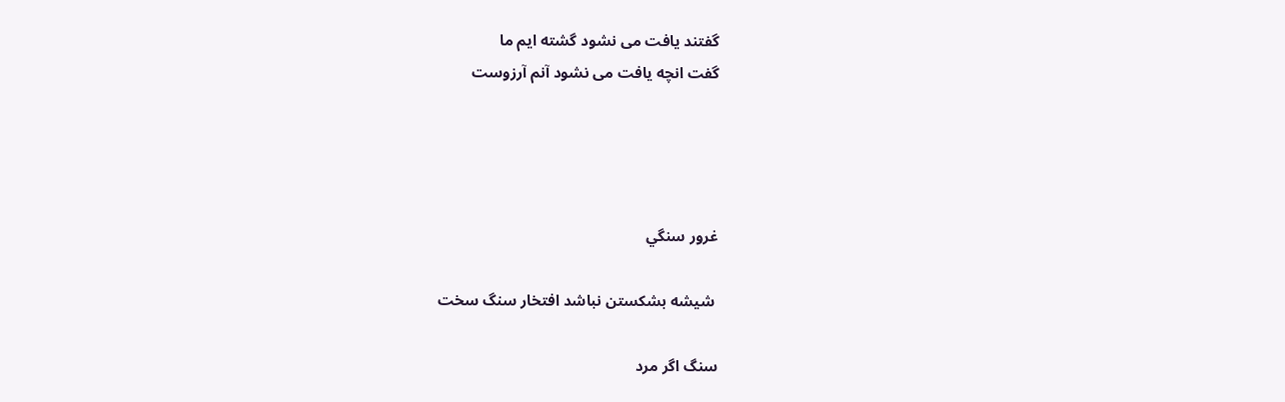گفتند یافت می نشود گشته ایم ما
گفت انچه یافت می نشود آنم آرزوست




غرور سنگي

 شيشه بشكستن نباشد افتخار سنگ سخت

سنگ اگر مرد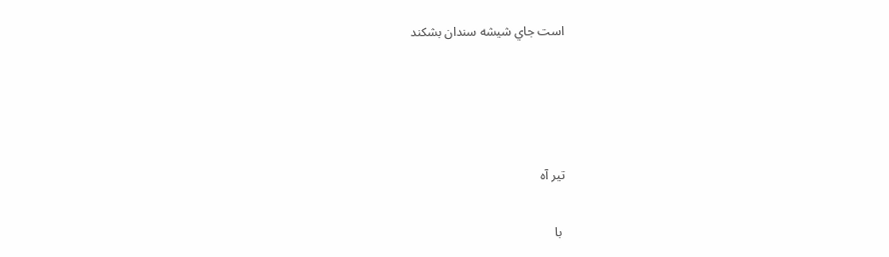است جاي شيشه سندان بشكند




تير آه

 با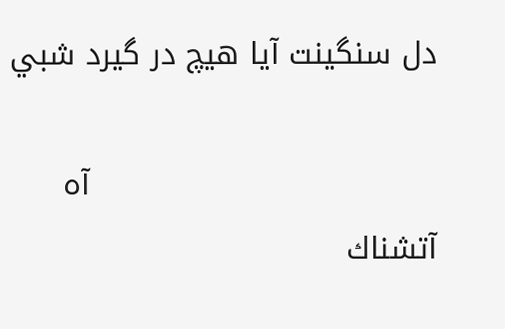دل سنگينت آيا هيچ در گيرد شبي

                                  آه آتشناك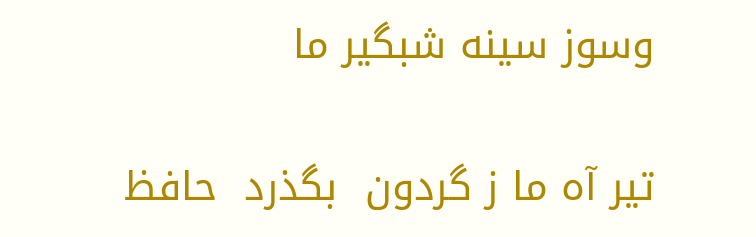وسوز سينه شبگير ما

تير آه ما ز گردون  بگذرد  حافظ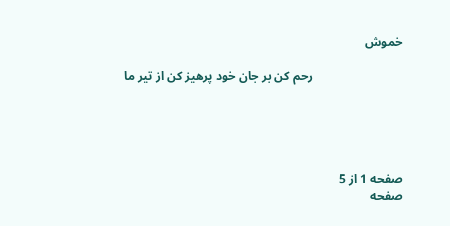خموش

                             رحم كن بر جان خود پرهيز كن از تير ما





صفحه 1 از 5
صفحه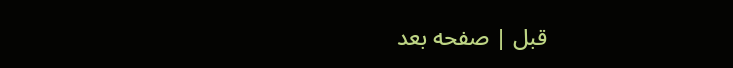قبل | صفحه بعد